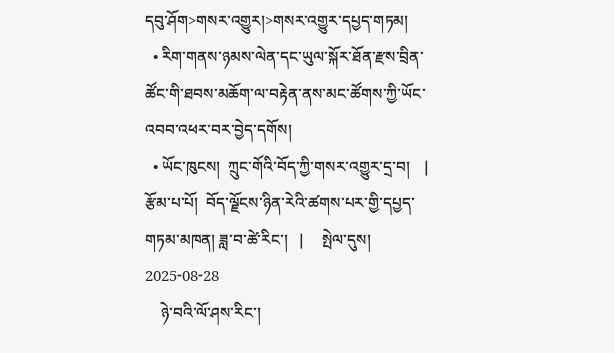དབུ་ཤོག>གསར་འགྱུར།>གསར་འགྱུར་དཔྱད་གཏམ།
  • རིག་གནས་ཉམས་ལེན་དང་ཡུལ་སྐོར་ཐོན་རྫས་བྲིན་ཚོང་གི་ཐབས་མཆོག་ལ་བརྟེན་ནས་མང་ཚོགས་ཀྱི་ཡོང་འབབ་འཕར་བར་བྱེད་དགོས།
  • ཡོང་ཁུངས།  ཀྲུང་གོའི་བོད་ཀྱི་གསར་འགྱུར་དྲ་བ།    |     རྩོམ་པ་པོ།  བོད་ལྗོངས་ཉིན་རེའི་ཚགས་པར་གྱི་དཔྱད་གཏམ་མཁན། ཟླ་བ་ཚེ་རིང་།   |     སྤེལ་དུས།  2025-08-28
    ཉེ་བའི་ལོ་ཤས་རིང་།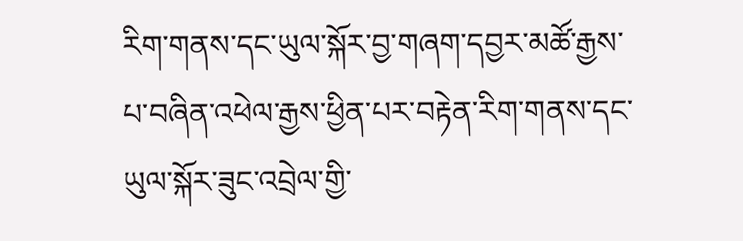རིག་གནས་དང་ཡུལ་སྐོར་བྱ་གཞག་དབྱར་མཚོ་རྒྱས་པ་བཞིན་འཕེལ་རྒྱས་ཕྱིན་པར་བརྟེན་རིག་གནས་དང་ཡུལ་སྐོར་ཟུང་འབྲེལ་གྱི་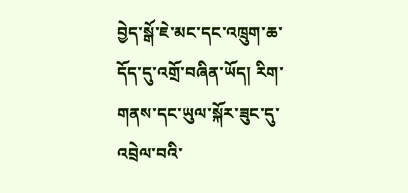བྱེད་སྒོ་ཇེ་མང་དང་འཁྲུག་ཆ་དོད་དུ་འགྲོ་བཞིན་ཡོད། རིག་གནས་དང་ཡུལ་སྐོར་ཟུང་དུ་འབྲེལ་བའི་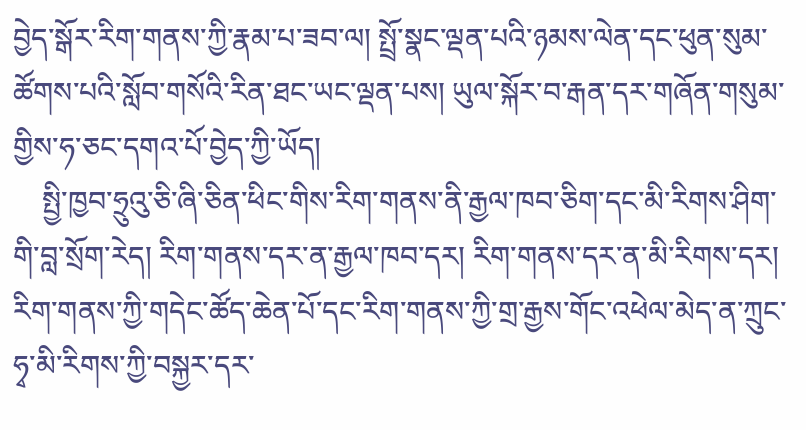བྱེད་སྒོར་རིག་གནས་ཀྱི་རྣམ་པ་ཟབ་ལ། སྤྲོ་སྣང་ལྡན་པའི་ཉམས་ལེན་དང་ཕུན་སུམ་ཚོགས་པའི་སློབ་གསོའི་རིན་ཐང་ཡང་ལྡན་པས། ཡུལ་སྐོར་བ་རྒན་དར་གཞོན་གསུམ་གྱིས་ཧ་ཅང་དགའ་པོ་བྱེད་ཀྱི་ཡོད།
    སྤྱི་ཁྱབ་ཧྲུའུ་ཅི་ཞི་ཅིན་ཕིང་གིས་རིག་གནས་ནི་རྒྱལ་ཁབ་ཅིག་དང་མི་རིགས་ཤིག་གི་བླ་སྲོག་རེད། རིག་གནས་དར་ན་རྒྱལ་ཁབ་དར། རིག་གནས་དར་ན་མི་རིགས་དར། རིག་གནས་ཀྱི་གདེང་ཚོད་ཆེན་པོ་དང་རིག་གནས་ཀྱི་གྲ་རྒྱས་གོང་འཕེལ་མེད་ན་ཀྲུང་ཧྭ་མི་རིགས་ཀྱི་བསྐྱར་དར་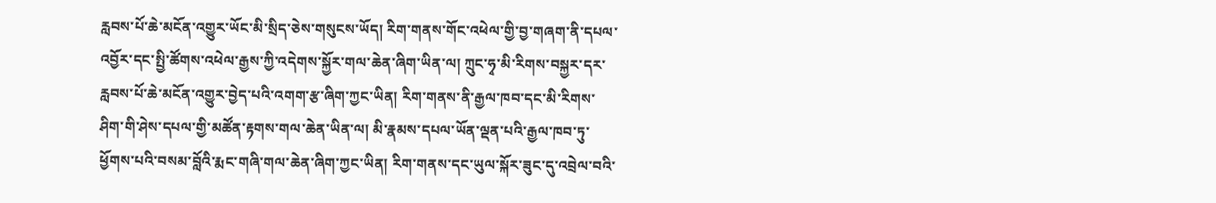རླབས་པོ་ཆེ་མངོན་འགྱུར་ཡོང་མི་སྲིད་ཅེས་གསུངས་ཡོད། རིག་གནས་གོང་འཕེལ་གྱི་བྱ་གཞག་ནི་དཔལ་འབྱོར་དང་སྤྱི་ཚོགས་འཕེལ་རྒྱས་ཀྱི་འདེགས་སྐྱོར་གལ་ཆེན་ཞིག་ཡིན་ལ། ཀྲུང་ཧྭ་མི་རིགས་བསྐྱར་དར་རླབས་པོ་ཆེ་མངོན་འགྱུར་བྱེད་པའི་འགག་རྩ་ཞིག་ཀྱང་ཡིན། རིག་གནས་ནི་རྒྱལ་ཁབ་དང་མི་རིགས་ཤིག་གི་ཤེས་དཔལ་གྱི་མཚོན་རྟགས་གལ་ཆེན་ཡིན་ལ། མི་རྣམས་དཔལ་ཡོན་ལྡན་པའི་རྒྱལ་ཁབ་ཏུ་ཕྱོགས་པའི་བསམ་བློའི་རྨང་གཞི་གལ་ཆེན་ཞིག་ཀྱང་ཡིན། རིག་གནས་དང་ཡུལ་སྐོར་ཟུང་དུ་འབྲེལ་བའི་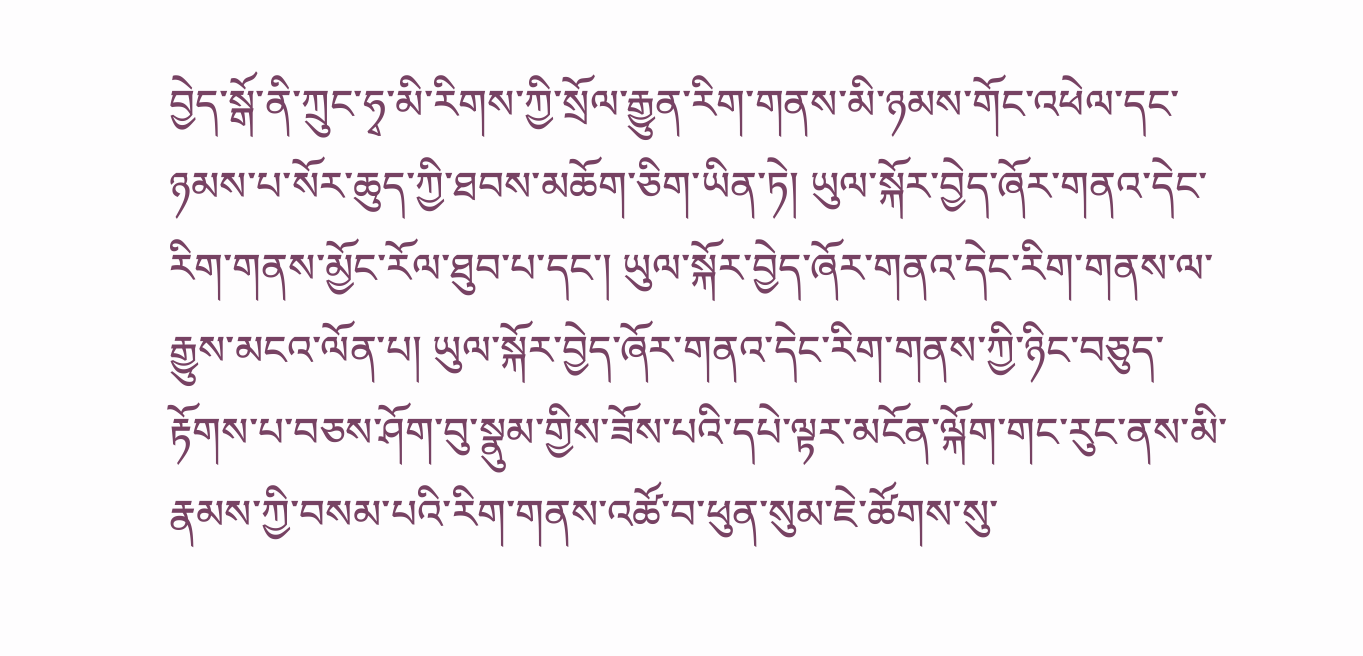བྱེད་སྒོ་ནི་ཀྲུང་ཧྭ་མི་རིགས་ཀྱི་སྲོལ་རྒྱུན་རིག་གནས་མི་ཉམས་གོང་འཕེལ་དང་ཉམས་པ་སོར་ཆུད་ཀྱི་ཐབས་མཆོག་ཅིག་ཡིན་ཏེ། ཡུལ་སྐོར་བྱེད་ཞོར་གནའ་དེང་རིག་གནས་མྱོང་རོལ་ཐུབ་པ་དང་། ཡུལ་སྐོར་བྱེད་ཞོར་གནའ་དེང་རིག་གནས་ལ་རྒྱུས་མངའ་ལོན་པ། ཡུལ་སྐོར་བྱེད་ཞོར་གནའ་དེང་རིག་གནས་ཀྱི་ཉིང་བཅུད་རྟོགས་པ་བཅས་ཤོག་བུ་སྣུམ་གྱིས་ཟོས་པའི་དཔེ་ལྟར་མངོན་ལྐོག་གང་རུང་ནས་མི་རྣམས་ཀྱི་བསམ་པའི་རིག་གནས་འཚོ་བ་ཕུན་སུམ་ཇེ་ཚོགས་སུ་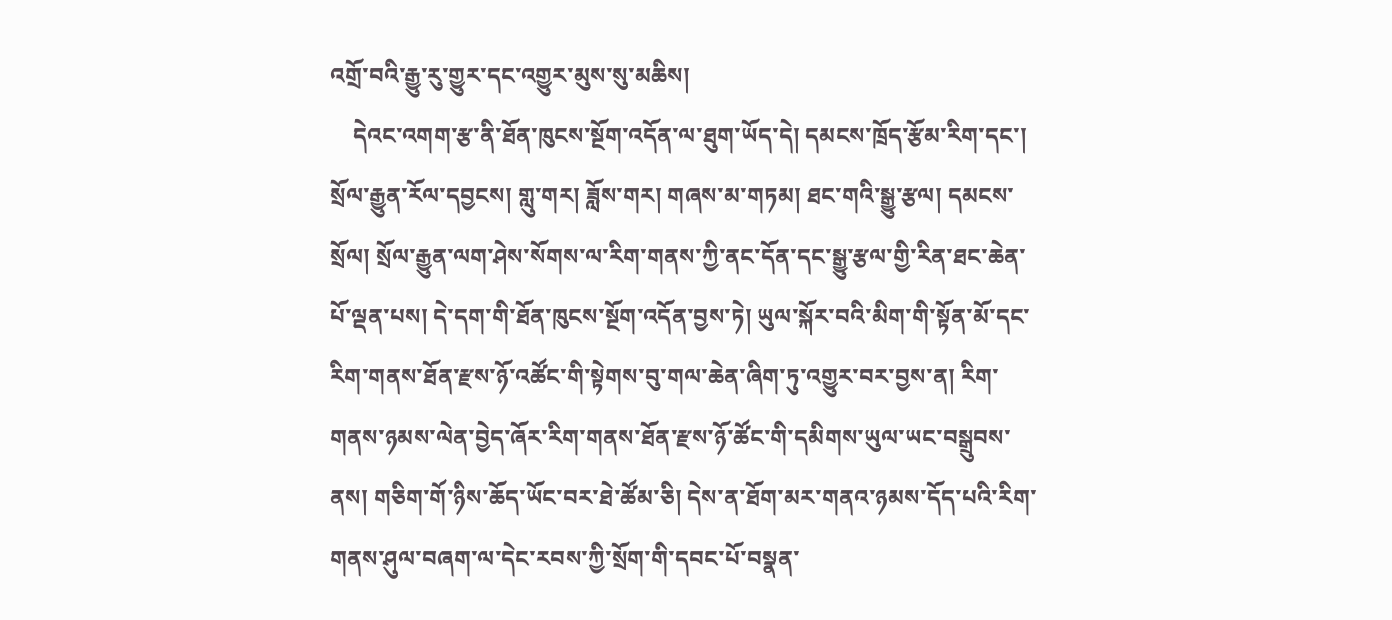འགྲོ་བའི་རྒྱུ་རུ་གྱུར་དང་འགྱུར་མུས་སུ་མཆིས།
    དེའང་འགག་རྩ་ནི་ཐོན་ཁུངས་སྔོག་འདོན་ལ་ཐུག་ཡོད་དེ། དམངས་ཁྲོད་རྩོམ་རིག་དང་། སྲོལ་རྒྱུན་རོལ་དབྱངས། གླུ་གར། ཟློས་གར། གཞས་མ་གཏམ། ཐང་གའི་སྒྱུ་རྩལ། དམངས་སྲོལ། སྲོལ་རྒྱུན་ལག་ཤེས་སོགས་ལ་རིག་གནས་ཀྱི་ནང་དོན་དང་སྒྱུ་རྩལ་གྱི་རིན་ཐང་ཆེན་པོ་ལྡན་པས། དེ་དག་གི་ཐོན་ཁུངས་སྔོག་འདོན་བྱས་ཏེ། ཡུལ་སྐོར་བའི་མིག་གི་སྟོན་མོ་དང་རིག་གནས་ཐོན་རྫས་ཉོ་འཚོང་གི་སྟེགས་བུ་གལ་ཆེན་ཞིག་ཏུ་འགྱུར་བར་བྱས་ན། རིག་གནས་ཉམས་ལེན་བྱེད་ཞོར་རིག་གནས་ཐོན་རྫས་ཉོ་ཚོང་གི་དམིགས་ཡུལ་ཡང་བསྒྲུབས་ནས། གཅིག་གོ་ཉིས་ཆོད་ཡོང་བར་ཐེ་ཚོམ་ཅི། དེས་ན་ཐོག་མར་གནའ་ཉམས་དོད་པའི་རིག་གནས་ཤུལ་བཞག་ལ་དེང་རབས་ཀྱི་སྲོག་གི་དབང་པོ་བསྣན་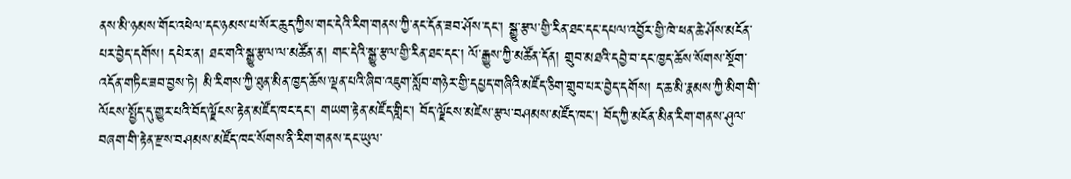ནས་མི་ཉམས་གོང་འཕེལ་དང་ཉམས་པ་སོར་ཆུད་ཀྱིས་གང་དེའི་རིག་གནས་ཀྱི་ནང་དོན་ཟབ་ཤོས་དང་། སྒྱུ་རྩལ་གྱི་རིན་ཐང་དང་དཔལ་འབྱོར་གྱི་ཁེ་ཕན་ཆེ་ཤོས་མངོན་པར་བྱེད་དགོས། དཔེར་ན། ཐང་གའི་སྒྱུ་རྩལ་ལ་མཚོན་ན། གང་དེའི་སྒྱུ་རྩལ་གྱི་རིན་ཐང་དང་། ལོ་རྒྱུས་ཀྱི་མཚོན་དོན། གྲུབ་མཐའི་དབྱེ་བ་དང་ཁྱད་ཆོས་སོགས་སྔོག་འདོན་གཏིང་ཟབ་བྱས་ཏེ། མི་རིགས་ཀྱི་ཐུན་མིན་ཁྱད་ཆོས་ལྡན་པའི་ཞིབ་འཇུག་སློབ་གཉེར་གྱི་དཔྱད་གཞིའི་མཛོད་ཅིག་གྲུབ་པར་བྱེད་དགོས། ད་ཆ་མི་རྣམས་ཀྱི་མིག་གི་ལོངས་སྤྱོད་དུ་གྱུར་པའི་བོད་ལྗོངས་རྟེན་མཛོད་ཁང་དང་། གཡག་རྟེན་མཛོད་གླིང་། བོད་ལྗོངས་མཛེས་རྩལ་བཤམས་མཛོད་ཁང་། བོད་ཀྱི་མངོན་མིན་རིག་གནས་ཤུལ་བཞག་གི་རྟེན་རྫས་བཤམས་མཛོད་ཁང་སོགས་ནི་རིག་གནས་དང་ཡུལ་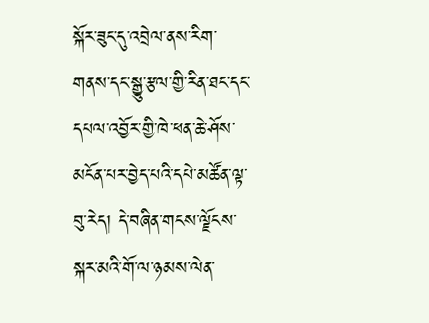སྐོར་ཟུང་དུ་འབྲེལ་ནས་རིག་གནས་དང་སྒྱུ་རྩལ་གྱི་རིན་ཐང་དང་དཔལ་འབྱོར་གྱི་ཁེ་ཕན་ཆེ་ཤོས་མངོན་པར་བྱེད་པའི་དཔེ་མཚོན་ལྟ་བུ་རེད། དེ་བཞིན་གངས་ལྗོངས་སྐར་མའི་གོ་ལ་ཉམས་ལེན་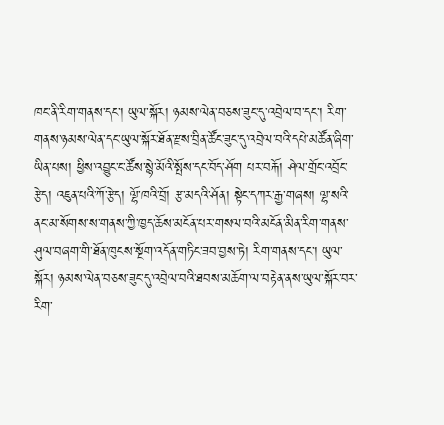ཁང་ནི་རིག་གནས་དང་། ཡུལ་སྐོར། ཉམས་ལེན་བཅས་ཟུང་དུ་འབྲེལ་བ་དང་། རིག་གནས་ཉམས་ལེན་དང་ཡུལ་སྐོར་ཐོན་རྫས་བྲིན་ཚོང་ཟུང་དུ་འབྲེལ་བའི་དཔེ་མཚོན་ཞིག་ཡིན་པས། ཕྱིས་འབྱུང་ང་ཚོས་སྙེ་མོའི་སྤོས་དང་བོད་ཤོག པར་བརྐོ། ཤེལ་གྲོང་འབྲོང་རྩེད། འཇུན་པའི་ཀོ་རྩེད། ལྷོ་ཁའི་བྲོ། རྩ་མདའི་ཤོན། སྟེང་དཀར་རྒྱ་གཞས། ལྷ་སའི་ནང་མ་སོགས་ས་གནས་ཀྱི་ཁྱད་ཆོས་མངོན་པར་གསལ་བའི་མངོན་མིན་རིག་གནས་ཤུལ་བཞག་གི་ཐོན་ཁུངས་སྔོག་འདོན་གཏིང་ཟབ་བྱས་ཏེ། རིག་གནས་དང་། ཡུལ་སྐོར། ཉམས་ལེན་བཅས་ཟུང་དུ་འབྲེལ་བའི་ཐབས་མཆོག་ལ་བརྟེན་ནས་ཡུལ་སྐོར་བར་རིག་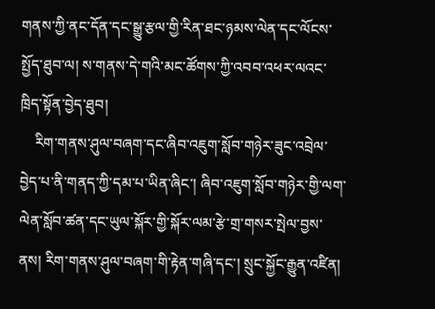གནས་ཀྱི་ནང་དོན་དང་སྒྱུ་རྩལ་གྱི་རིན་ཐང་ཉམས་ལེན་དང་ལོངས་སྤྱོད་ཐུབ་ལ། ས་གནས་དེ་གའི་མང་ཚོགས་ཀྱི་འབབ་འཕར་ལའང་ཁྲིད་སྟོན་བྱེད་ཐུབ།
    རིག་གནས་ཤུལ་བཞག་དང་ཞིབ་འཇུག་སློབ་གཉེར་ཟུང་འབྲེལ་བྱེད་པ་ནི་གནད་ཀྱི་དམ་པ་ཡིན་ཞིང་། ཞིབ་འཇུག་སློབ་གཉེར་གྱི་ལག་ལེན་སློབ་ཚན་དང་ཡུལ་སྐོར་གྱི་སྐོར་ལམ་རྩེ་གྲ་གསར་སྤེལ་བྱས་ནས། རིག་གནས་ཤུལ་བཞག་གི་རྟེན་གཞི་དང་། སྲུང་སྐྱོང་རྒྱུན་འཛིན།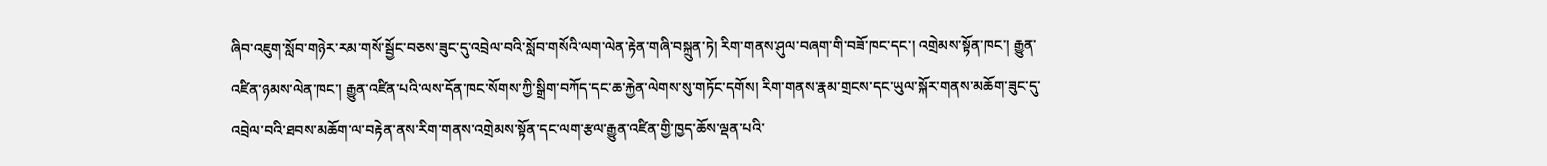ཞིབ་འཇུག་སློབ་གཉེར་རམ་གསོ་སྦྱོང་བཅས་ཟུང་དུ་འབྲེལ་བའི་སློབ་གསོའི་ལག་ལེན་རྟེན་གཞི་བསྐྲུན་ཏེ། རིག་གནས་ཤུལ་བཞག་གི་བཟོ་ཁང་དང་། འགྲེམས་སྟོན་ཁང་། རྒྱུན་འཛིན་ཉམས་ལེན་ཁང་། རྒྱུན་འཛིན་པའི་ལས་དོན་ཁང་སོགས་ཀྱི་སྒྲིག་བཀོད་དང་ཆ་རྐྱེན་ལེགས་སུ་གཏོང་དགོས། རིག་གནས་རྣམ་གྲངས་དང་ཡུལ་སྐོར་གནས་མཆོག་ཟུང་དུ་འབྲེལ་བའི་ཐབས་མཆོག་ལ་བརྟེན་ནས་རིག་གནས་འགྲེམས་སྟོན་དང་ལག་རྩལ་རྒྱུན་འཛིན་གྱི་ཁྱད་ཆོས་ལྡན་པའི་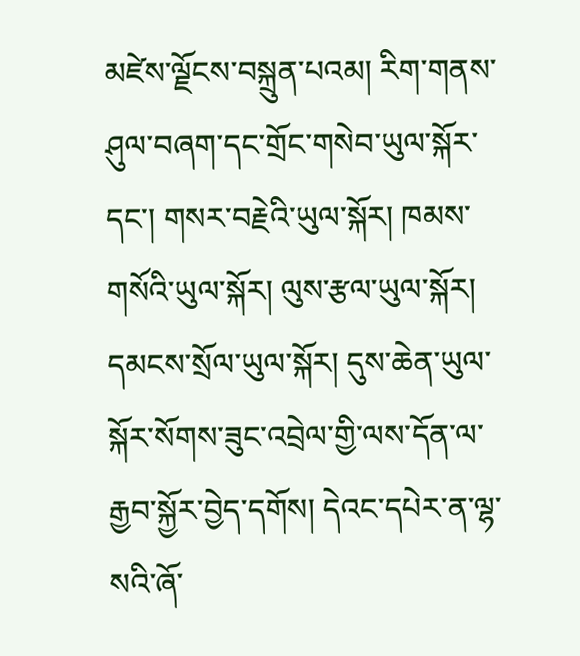མཛེས་ལྗོངས་བསྐྲུན་པའམ། རིག་གནས་ཤུལ་བཞག་དང་གྲོང་གསེབ་ཡུལ་སྐོར་དང་། གསར་བརྗེའི་ཡུལ་སྐོར། ཁམས་གསོའི་ཡུལ་སྐོར། ལུས་རྩལ་ཡུལ་སྐོར། དམངས་སྲོལ་ཡུལ་སྐོར། དུས་ཆེན་ཡུལ་སྐོར་སོགས་ཟུང་འབྲེལ་གྱི་ལས་དོན་ལ་རྒྱབ་སྐྱོར་བྱེད་དགོས། དེའང་དཔེར་ན་ལྷ་སའི་ཞོ་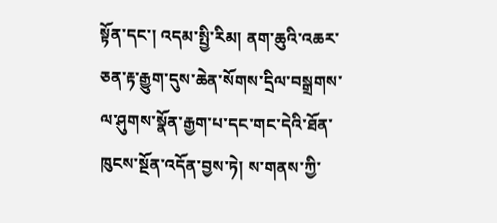སྟོན་དང་། འདམ་སྤྱི་རིམ། ནག་ཆུའི་འཆར་ཅན་རྟ་རྒྱུག་དུས་ཆེན་སོགས་དྲིལ་བསྒྲགས་ལ་ཤུགས་སྣོན་རྒྱག་པ་དང་གང་དེའི་ཐོན་ཁུངས་སྔོན་འདོན་བྱས་ཏེ། ས་གནས་ཀྱི་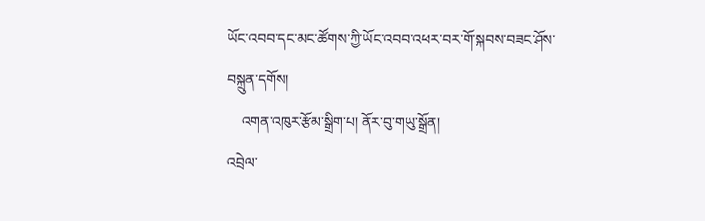ཡོང་འབབ་དང་མང་ཚོགས་ཀྱི་ཡོང་འབབ་འཕར་བར་གོ་སྐབས་བཟང་ཤོས་བསྐྲུན་དགོས།
    འགན་འཁུར་རྩོམ་སྒྲིག་པ། ནོར་བུ་གཡུ་སྒྲོན།
འབྲེལ་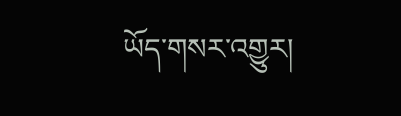ཡོད་གསར་འགྱུར།